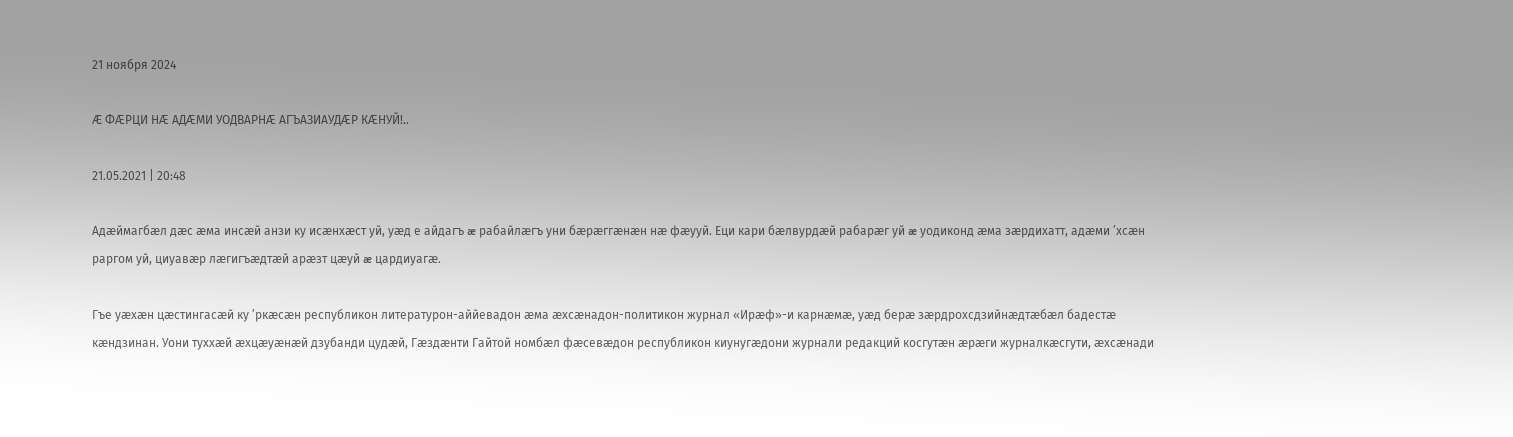21 ноября 2024

Æ ФÆРЦИ НÆ АДÆМИ УОДВАРНÆ АГЪАЗИАУДÆР КÆНУЙ!..

21.05.2021 | 20:48

Адæймагбæл дæс æма инсæй анзи ку исæнхæст уй, уæд е айдагъ æ рабайлæгъ уни бæрæггæнæн нæ фæууй. Еци кари бæлвурдæй рабарæг уй æ уодиконд æма зæрдихатт, адæми ’хсæн раргом уй, циуавæр лæгигъæдтæй арæзт цæуй æ цардиуагæ.

Гъе уæхæн цæстингасæй ку ’ркæсæн республикон литературон-аййевадон æма æхсæнадон-политикон журнал «Ирæф»-и карнæмæ, уæд берæ зæрдрохсдзийнæдтæбæл бадестæ кæндзинан. Уони туххæй æхцæуæнæй дзубанди цудæй, Гæздæнти Гайтой номбæл фæсевæдон республикон киунугæдони журнали редакций косгутæн æрæги журналкæсгути, æхсæнади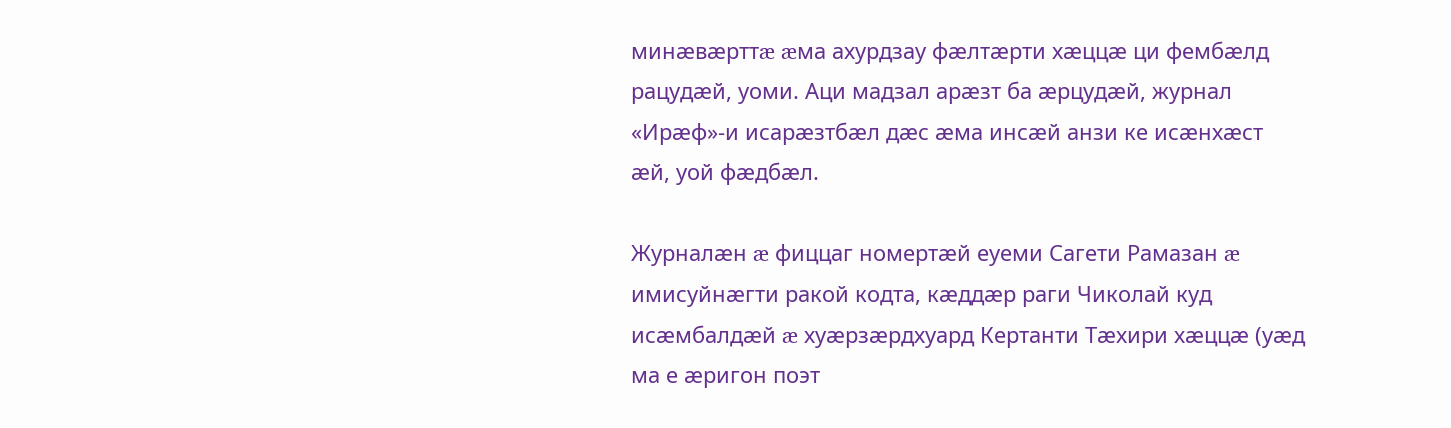минæвæрттæ æма ахурдзау фæлтæрти хæццæ ци фембæлд рацудæй, уоми. Аци мадзал арæзт ба æрцудæй, журнал «Ирæф»-и исарæзтбæл дæс æма инсæй анзи ке исæнхæст æй, уой фæдбæл.

Журналæн æ фиццаг номертæй еуеми Сагети Рамазан æ имисуйнæгти ракой кодта, кæддæр раги Чиколай куд исæмбалдæй æ хуæрзæрдхуард Кертанти Тæхири хæццæ (уæд ма е æригон поэт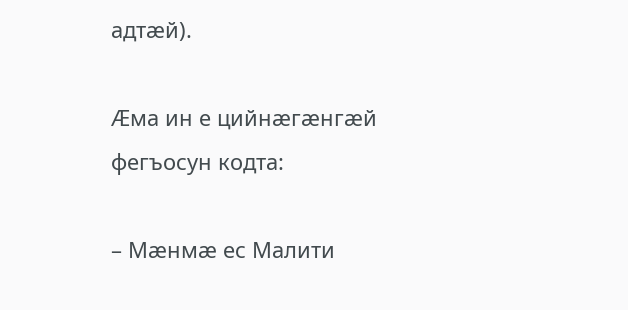адтæй).

Æма ин е цийнæгæнгæй фегъосун кодта:

– Мæнмæ ес Малити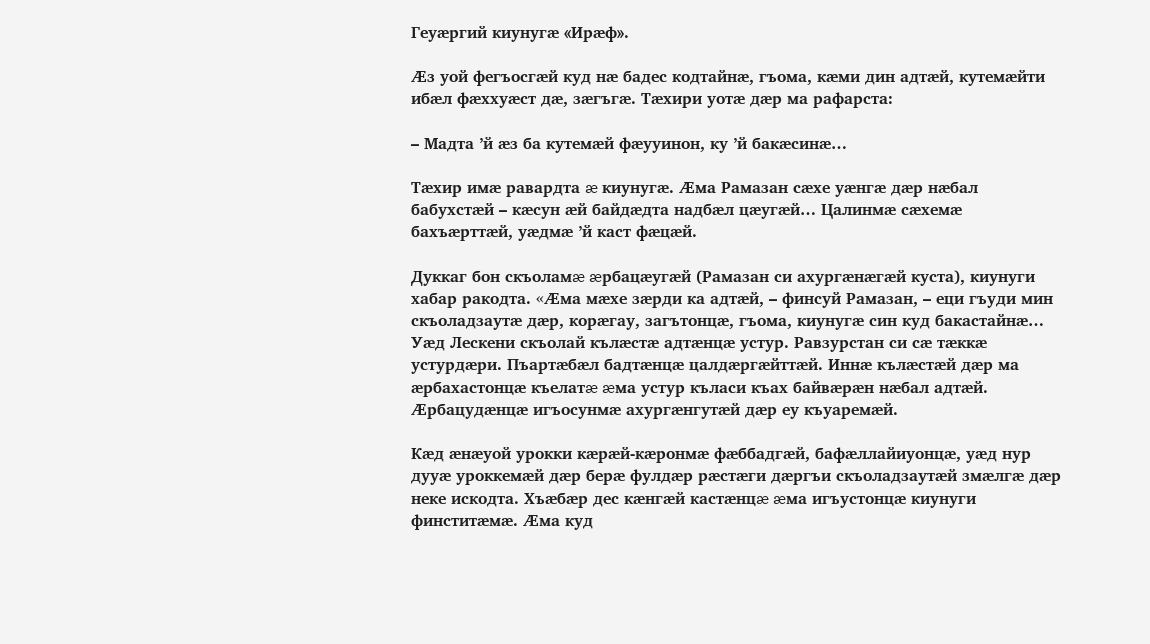Геуæргий киунугæ «Ирæф».

Æз уой фегъосгæй куд нæ бадес кодтайнæ, гъома, кæми дин адтæй, кутемæйти ибæл фæххуæст дæ, зæгъгæ. Тæхири уотæ дæр ма рафарста:

– Мадта ’й æз ба кутемæй фæууинон, ку ’й бакæсинæ…

Тæхир имæ равардта æ киунугæ. Æма Рамазан сæхе уæнгæ дæр нæбал бабухстæй – кæсун æй байдæдта надбæл цæугæй… Цалинмæ сæхемæ бахъæрттæй, уæдмæ ’й каст фæцæй.

Дуккаг бон скъоламæ æрбацæугæй (Рамазан си ахургæнæгæй куста), киунуги хабар ракодта. «Æма мæхе зæрди ка адтæй, – финсуй Рамазан, – еци гъуди мин скъоладзаутæ дæр, корæгау, загътонцæ, гъома, киунугæ син куд бакастайнæ… Уæд Лескени скъолай кълæстæ адтæнцæ устур. Равзурстан си сæ тæккæ устурдæри. Пъартæбæл бадтæнцæ цалдæргæйттæй. Иннæ кълæстæй дæр ма æрбахастонцæ къелатæ æма устур къласи къах байвæрæн нæбал адтæй. Æрбацудæнцæ игъосунмæ ахургæнгутæй дæр еу къуаремæй.

Кæд æнæуой урокки кæрæй-кæронмæ фæббадгæй, бафæллайиуонцæ, уæд нур дууæ уроккемæй дæр берæ фулдæр рæстæги дæргъи скъоладзаутæй змæлгæ дæр неке искодта. Хъæбæр дес кæнгæй кастæнцæ æма игъустонцæ киунуги финститæмæ. Æма куд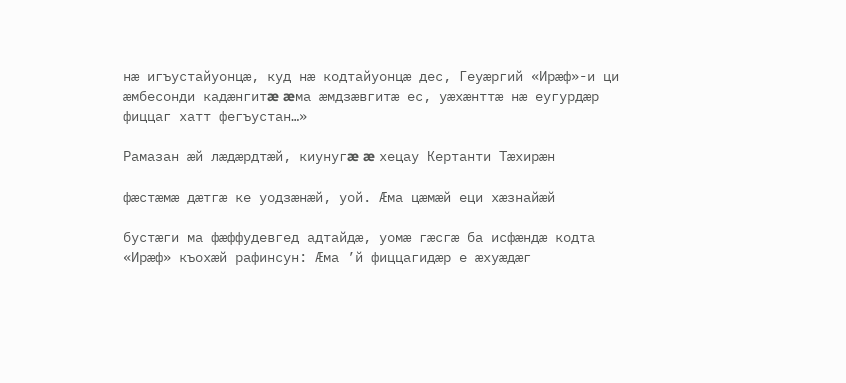нæ игъустайуонцæ, куд нæ кодтайуонцæ дес, Геуæргий «Ирæф»-и ци æмбесонди кадæнгитæ æма æмдзæвгитæ ес, уæхæнттæ нæ еугурдæр фиццаг хатт фегъустан…»

Рамазан æй лæдæрдтæй, киунугæ æ хецау Кертанти Тæхирæн

фæстæмæ дæтгæ ке уодзæнæй, уой. Æма цæмæй еци хæзнайæй

бустæги ма фæффудевгед адтайдæ, уомæ гæсгæ ба исфæндæ кодта «Ирæф» къохæй рафинсун: Æма ’й фиццагидæр е æхуæдæг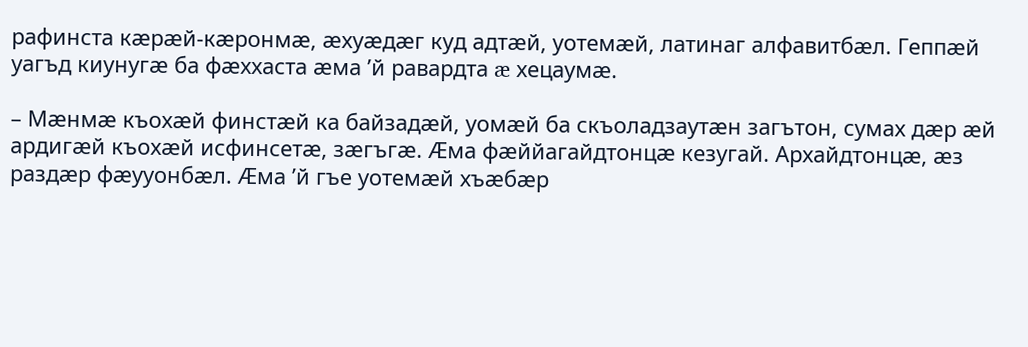рафинста кæрæй-кæронмæ, æхуæдæг куд адтæй, уотемæй, латинаг алфавитбæл. Геппæй уагъд киунугæ ба фæххаста æма ’й равардта æ хецаумæ.

– Мæнмæ къохæй финстæй ка байзадæй, уомæй ба скъоладзаутæн загътон, сумах дæр æй ардигæй къохæй исфинсетæ, зæгъгæ. Æма фæййагайдтонцæ кезугай. Архайдтонцæ, æз раздæр фæууонбæл. Æма ’й гъе уотемæй хъæбæр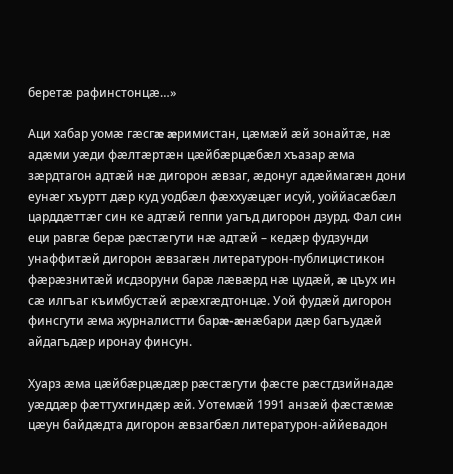беретæ рафинстонцæ…»

Аци хабар уомæ гæсгæ æримистан, цæмæй æй зонайтæ, нæ адæми уæди фæлтæртæн цæйбæрцæбæл хъазар æма зæрдтагон адтæй нæ дигорон æвзаг, æдонуг адæймагæн дони еунæг хъуртт дæр куд уодбæл фæххуæцæг исуй, уоййасæбæл царддæттæг син ке адтæй геппи уагъд дигорон дзурд. Фал син еци равгæ берæ рæстæгути нæ адтæй – кедæр фудзунди унаффитæй дигорон æвзагæн литературон-публицистикон фæрæзнитæй исдзоруни барæ лæвæрд нæ цудæй, æ цъух ин сæ илгъаг къимбустæй æрæхгæдтонцæ. Уой фудæй дигорон финсгути æма журналистти барæ-æнæбари дæр багъудæй айдагъдæр иронау финсун.

Хуарз æма цæйбæрцæдæр рæстæгути фæсте рæстдзийнадæ уæддæр фæттухгиндæр æй. Уотемæй 1991 анзæй фæстæмæ цæун байдæдта дигорон æвзагбæл литературон-аййевадон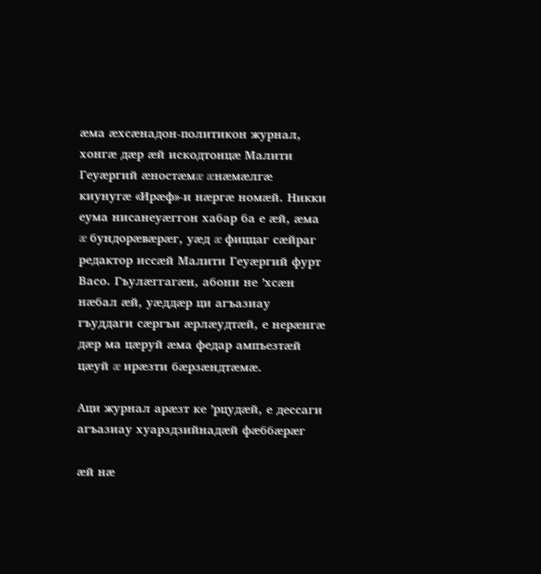æма æхсæнадон-политикон журнал, хонгæ дæр æй искодтонцæ Малити Геуæргий æностæмæ æнæмæлгæ киунугæ «Ирæф»-и нæргæ номæй. Никки еума нисанеуæггон хабар ба е æй, æма æ бундорæвæрæг, уæд æ фиццаг сæйраг редактор иссæй Малити Геуæргий фурт Васо. Гъулæггагæн, абони не ’хсæн нæбал æй, уæддæр ци агъазиау гъуддаги сæргъи æрлæудтæй, е нерæнгæ дæр ма цæруй æма федар ампъезтæй цæуй æ ирæзти бæрзæндтæмæ.

Аци журнал арæзт ке ’рцудæй, е дессаги агъазиау хуарздзийнадæй фæббæрæг

æй нæ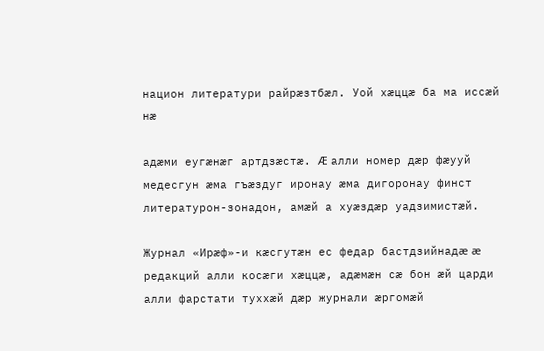национ литератури райрæзтбæл. Уой хæццæ ба ма иссæй нæ

адæми еугæнæг артдзæстæ. Æ алли номер дæр фæууй медесгун æма гъæздуг иронау æма дигоронау финст литературон-зонадон, амæй а хуæздæр уадзимистæй.

Журнал «Ирæф»-и кæсгутæн ес федар бастдзийнадæ æ редакций алли косæги хæццæ, адæмæн сæ бон æй царди алли фарстати туххæй дæр журнали æргомæй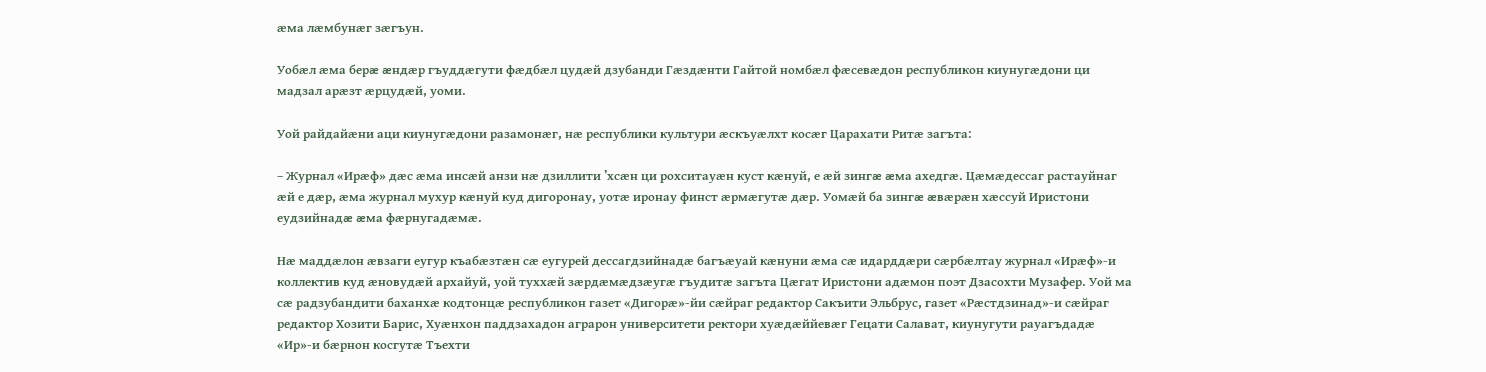æма лæмбунæг зæгъун.

Уобæл æма берæ æндæр гъуддæгути фæдбæл цудæй дзубанди Гæздæнти Гайтой номбæл фæсевæдон республикон киунугæдони ци мадзал арæзт æрцудæй, уоми.

Уой райдайæни аци киунугæдони разамонæг, нæ республики культури æскъуæлхт косæг Царахати Ритæ загъта:

– Журнал «Ирæф» дæс æма инсæй анзи нæ дзиллити ’хсæн ци рохситауæн куст кæнуй, е æй зингæ æма ахедгæ. Цæмæдессаг растауйнаг æй е дæр, æма журнал мухур кæнуй куд дигоронау, уотæ иронау финст æрмæгутæ дæр. Уомæй ба зингæ æвæрæн хæссуй Иристони еудзийнадæ æма фæрнугадæмæ.

Нæ маддæлон æвзаги еугур къабæзтæн сæ еугурей дессагдзийнадæ багъæуай кæнуни æма сæ идарддæри сæрбæлтау журнал «Ирæф»-и коллектив куд æновудæй архайуй, уой туххæй зæрдæмæдзæугæ гъудитæ загъта Цæгат Иристони адæмон поэт Дзасохти Музафер. Уой ма сæ радзубандити баханхæ кодтонцæ республикон газет «Дигорæ»-йи сæйраг редактор Сакъити Эльбрус, газет «Рæстдзинад»-и сæйраг редактор Хозити Барис, Хуæнхон паддзахадон аграрон университети ректори хуæдæййевæг Гецати Салават, киунугути рауагъдадæ «Ир»-и бæрнон косгутæ Тъехти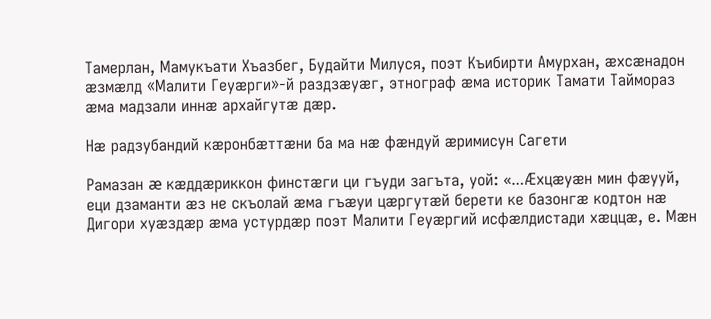Тамерлан, Мамукъати Хъазбег, Будайти Милуся, поэт Къибирти Амурхан, æхсæнадон æзмæлд «Малити Геуæрги»-й раздзæуæг, этнограф æма историк Тамати Таймораз æма мадзали иннæ архайгутæ дæр.

Нæ радзубандий кæронбæттæни ба ма нæ фæндуй æримисун Сагети

Рамазан æ кæддæриккон финстæги ци гъуди загъта, уой: «…Æхцæуæн мин фæууй, еци дзаманти æз не скъолай æма гъæуи цæргутæй берети ке базонгæ кодтон нæ Дигори хуæздæр æма устурдæр поэт Малити Геуæргий исфæлдистади хæццæ, е. Мæн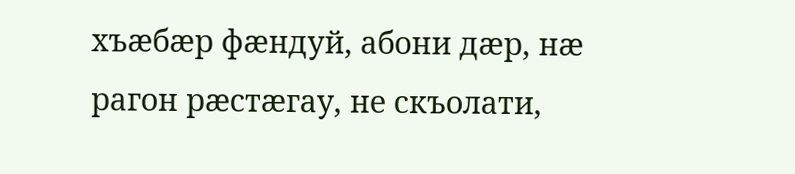хъæбæр фæндуй, абони дæр, нæ рагон рæстæгау, не скъолати,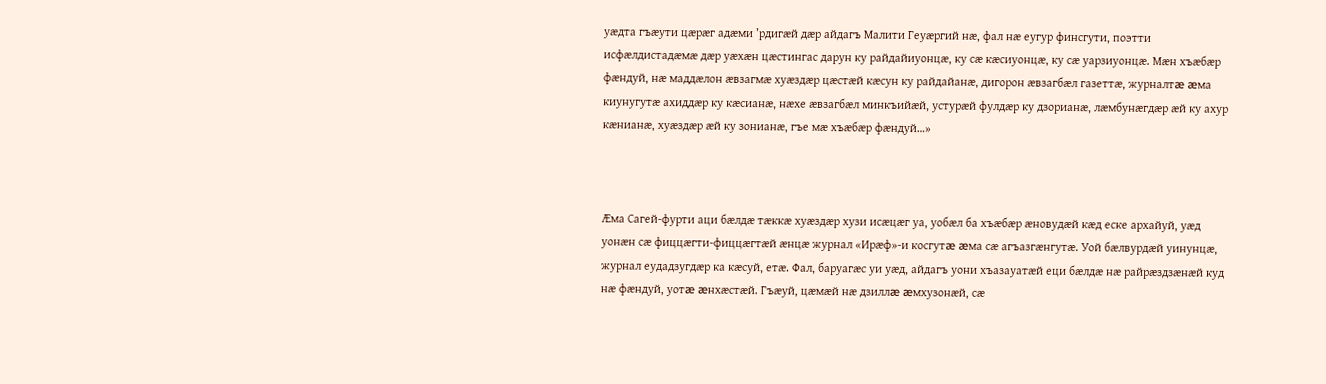уæдта гъæути цæрæг адæми ’рдигæй дæр айдагъ Малити Геуæргий нæ, фал нæ еугур финсгути, поэтти исфæлдистадæмæ дæр уæхæн цæстингас дарун ку райдайиуонцæ, ку сæ кæсиуонцæ, ку сæ уарзиуонцæ. Мæн хъæбæр фæндуй, нæ маддæлон æвзагмæ хуæздæр цæстæй кæсун ку райдайанæ, дигорон æвзагбæл газеттæ, журналтæ æма киунугутæ ахиддæр ку кæсианæ, нæхе æвзагбæл минкъийæй, устурæй фулдæр ку дзорианæ, лæмбунæгдæр æй ку ахур кæнианæ, хуæздæр æй ку зонианæ, гъе мæ хъæбæр фæндуй…»



Æма Сагей-фурти аци бæлдæ тæккæ хуæздæр хузи исæцæг уа, уобæл ба хъæбæр æновудæй кæд еске архайуй, уæд уонæн сæ фиццæгти-фиццæгтæй æнцæ журнал «Ирæф»-и косгутæ æма сæ агъазгæнгутæ. Уой бæлвурдæй уинунцæ, журнал еудадзугдæр ка кæсуй, етæ. Фал, баруагæс уи уæд, айдагъ уони хъазауатæй еци бæлдæ нæ райрæздзæнæй куд нæ фæндуй, уотæ æнхæстæй. Гъæуй, цæмæй нæ дзиллæ æмхузонæй, сæ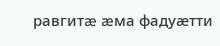равгитæ æма фадуæтти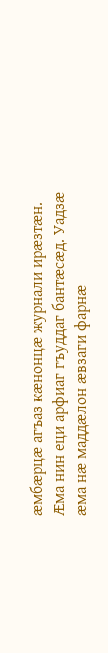æмбæрцæ агъаз кæнонцæ журнали ирæзтæн. Æма нин еци арфиаг гъуддаг бантæсæд. Уадзæ æма нæ маддæлон æвзаги фарнæ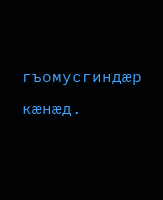гъомусгиндæр кæнæд.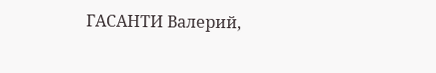ГАСАНТИ Валерий,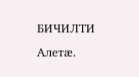БИЧИЛТИ Алетæ.